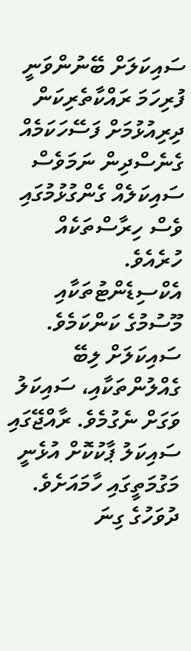ސައިކަލަށް ބޭނުންވަނީ ފުރިހަމަ ރައްކާތެރިކަން
ދިރިއުޅުމަށް ފަސޭހަކަމެއް ގެނެސްދިން ނަމަވެސް ސައިކަލެއް ގެންގުޅުމުގައި ވެސް ހިރާސްތަކެއް ހުރެއެވެ. އެކްސިޑެންޓުތަކާއި މޫސުމުގެ ކަންކަމެވެ. ސައިކަލަށް ލިބޭ ގެއްލުންތަކާއި، ސައިކަލު ވަގަށް ނެގުމެވެ. ރާއްޖޭގައި ސައިކަލު ޕާކުކޮށް އުޅެނީ މަގުމަތީގައި ހާމައަށެވެ. ދުވަހުގެ ގިނަ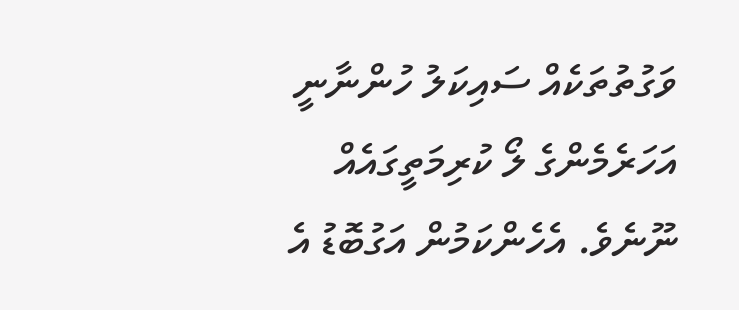ވަގުތުތަކެއް ސައިކަލު ހުންނާނީ އަހަރެމެންގެ ލޯ ކުރިމަތީގައެއް ނޫނެވެ. އެހެންކަމުން އަގުބޮޑު އެ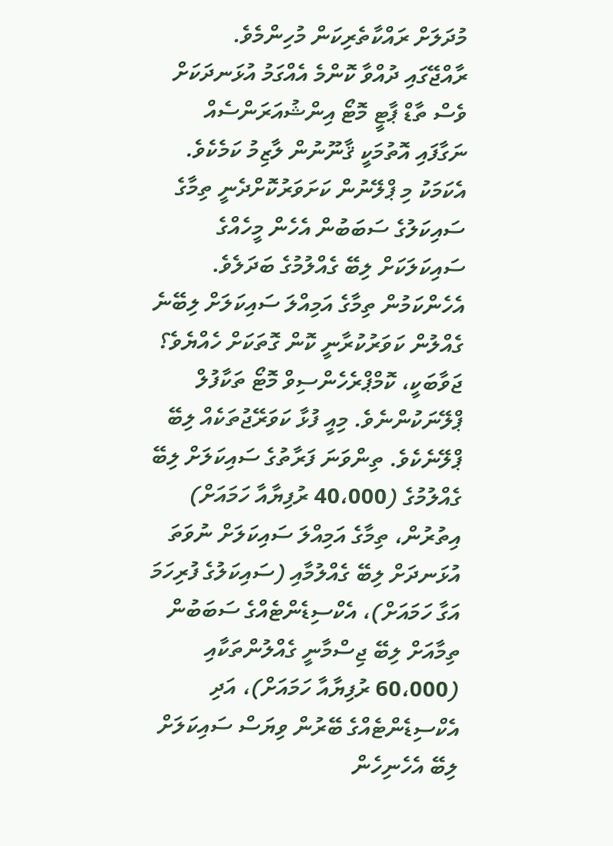މުދަލަށް ރައްކާތެރިކަން މުހިންމެވެ.
ރާއްޖޭގައި ދުއްވާ ކޮންމެ އެއްގަމު އުޅަނދަކަށް ވެސް ތާޑް ޕާޓީ މޮޓޯ އިންޝުއަރަންސެއް ނަގާފައި އޮތުމަކީ ޤާނޫނުން ލާޒިމު ކަމެކެވެ. އެކަމަކު މި ޕްލޭނުން ކަށަވަރުކޮށްދެނީ ތިމާގެ ސައިކަލުގެ ސަބަބުން އެހެން މީހެއްގެ ސައިކަލަކަށް ލިބޭ ގެއްލުމުގެ ބަދަލެވެ. އެހެންކަމުން ތިމާގެ އަމިއްލަ ސައިކަލަށް ލިބޭނެ ގެއްލުން ކަވަރުކުރާނީ ކޮން ގޮތަކަށް ހެއްޔެވެ؟
ޖަވާބަކީ، ކޮމްޕްރެހެންސިވް މޮޓޯ ތަކާފުލް ޕްލޭނަކުންނެވެ. މިއީ ފުޅާ ކަވަރޭޖުތަކެއް ލިބޭ ޕްލޭނެކެވެ. ތިންވަނަ ފަރާތުގެ ސައިކަލަށް ލިބޭ ގެއްލުމުގެ (40،000 ރުފިޔާއާ ހަމައަށް) އިތުރުން، ތިމާގެ އަމިއްލަ ސައިކަލަށް ނުވަތަ އުޅަނދަށް ލިބޭ ގެއްލުމާއި (ސައިކަލުގެ ފުރިހަމަ އަގާ ހަމައަށް)، އެކްސިޑެންޓެއްގެ ސަބަބުން ތިމާއަށް ލިބޭ ޖިސްމާނީ ގެއްލުންތަކާއި (60،000 ރުފިޔާއާ ހަމައަށް)، އަދި އެކްސިޑެންޓެއްގެ ބޭރުން ވިޔަސް ސައިކަލަށް ލިބޭ އެހެނިހެން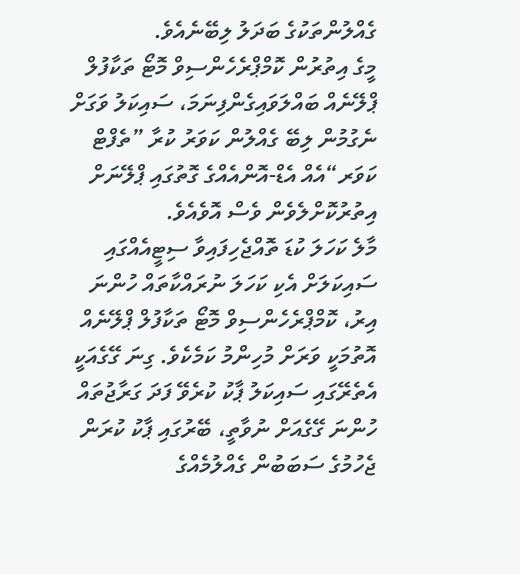ގެއްލުންތަކުގެ ބަދަލު ލިބޭނެއެވެ.
މީގެ އިތުރުން ކޮމްޕްރެހެންސިވް މޮޓޯ ތަކާފުލް ޕްލޭނެއް ބައްލަވައިގެންފިނަމަ، ސައިކަލު ވަގަށް ނެގުމުން ލިބޭ ގެއްލުން ކަވަރު ކުރާ ”ތެފްޓް ކަވަރ“އެއް އެޑް-އޮންއެއްގެ ގޮތުގައި ޕްލޭނަށް އިތުރުކޮށްލެވެން ވެސް އޮވެއެވެ.
މާލެ ކަހަލަ ކުޑަ ތޮއްޖެހިފައިވާ ސިޓީއެއްގައި ސައިކަލަށް އެކި ކަހަލަ ނުރައްކާތައް ހުންނަ އިރު، ކޮމްޕްރެހެންސިވް މޮޓޯ ތަކާފުލް ޕްލޭނެއް އޮތުމަކީ ވަރަށް މުހިންމު ކަމެކެވެ. ގިނަ ގޭގެއަކީ އެތެރޭގައި ސައިކަލު ޕާކު ކުރެވޭ ފަދަ ގަރާޖުތައް ހުންނަ ގޭގެއަށް ނުވާތީ، ބޭރުގައި ޕާކު ކުރަން ޖެހުމުގެ ސަބަބުން ގެއްލުމެއްގެ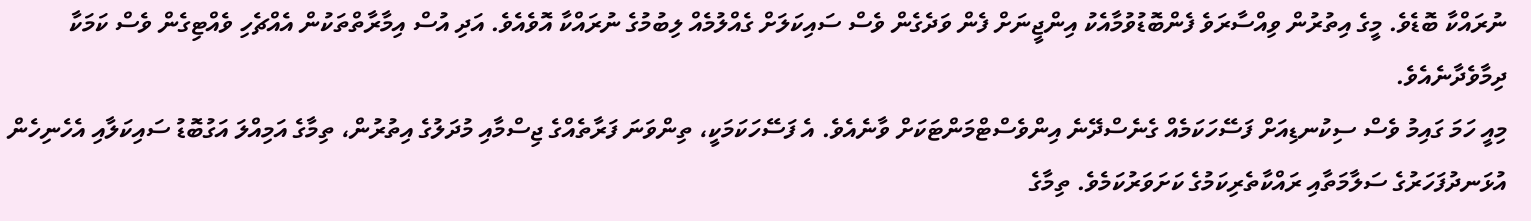ނުރައްކާ ބޮޑެވެ. މީގެ އިތުރުން ވިއްސާރަވެ ފެންބޮޑުވުމާއެކު އިންޖީނަށް ފެން ވަދެގެން ވެސް ސައިކަލަށް ގެއްލުމެއް ލިބުމުގެ ނުރައްކާ އޮވެއެވެ. އަދި އުސް އިމާރާތްތަކުން އެއްޗެހި ވެއްޓިގެން ވެސް ކަމަކާ ދިމާވެދާނެއެވެ.
މިއީ ހަމަ ގައިމު ވެސް ސިކުނޑިއަށް ފަސޭހަކަމެއް ގެނެސްދޭނެ އިންވެސްޓްމަންޓަކަށް ވާނެއެވެ. އެ ފަސޭހަކަމަކީ، ތިންވަނަ ފަރާތެއްގެ ޖިސްމާއި މުދަލުގެ އިތުރުން، ތިމާގެ އަމިއްލަ އަގުބޮޑު ސައިކަލާއި އެހެނިހެން އުޅަނދުފަހަރުގެ ސަލާމަތާއި ރައްކާތެރިކަމުގެ ކަށަވަރުކަމެވެ. ތިމާގެ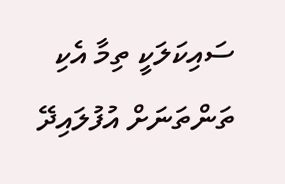ސައިކަލަކީ ތިމާ އެކި ތަންތަނަށް އުފުލައިދޭ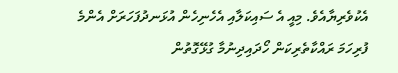އެކުވެރިޔާއެވެ. މިއީ އެ ސައިކަލާއި އެހެނިހެން އުޅަނދުފަހަރަށް އެންމެ ފުރިހަމަ ރައްކާތެރިކަން ހޯދައިދިނުމާ ގުޅޭގޮތުން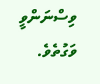ވިސްނަންވީ ވަގުތެވެ.